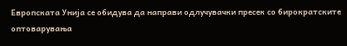Европската Унија се обидува да направи одлучувачки пресек со бирократските оптоварувања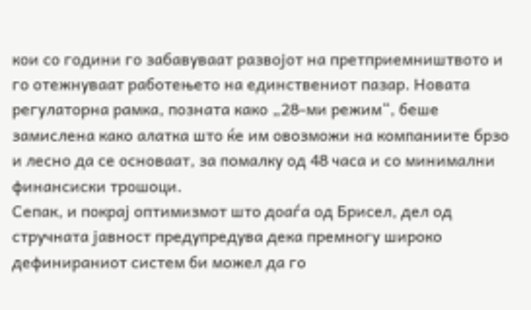кои со години го забавуваат развојот на претприемништвото и го отежнуваат работењето на единствениот пазар. Новата регулаторна рамка, позната како „28-ми режим“, беше замислена како алатка што ќе им овозможи на компаниите брзо и лесно да се основаат, за помалку од 48 часа и со минимални финансиски трошоци.
Сепак, и покрај оптимизмот што доаѓа од Брисел, дел од стручната јавност предупредува дека премногу широко дефинираниот систем би можел да го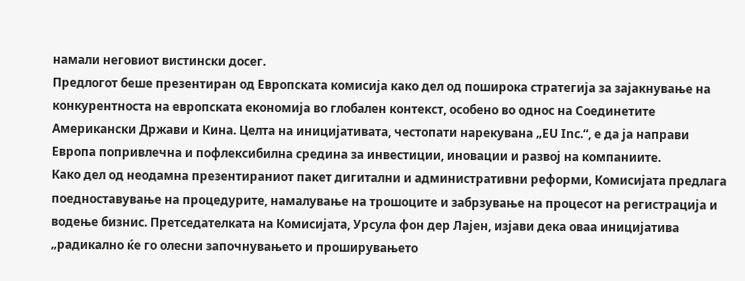намали неговиот вистински досег.
Предлогот беше презентиран од Европската комисија како дел од поширока стратегија за зајакнување на конкурентноста на европската економија во глобален контекст, особено во однос на Соединетите Американски Држави и Кина. Целта на иницијативата, честопати нарекувана „EU Inc.“, е да ја направи Европа попривлечна и пофлексибилна средина за инвестиции, иновации и развој на компаниите.
Како дел од неодамна презентираниот пакет дигитални и административни реформи, Комисијата предлага поедноставување на процедурите, намалување на трошоците и забрзување на процесот на регистрација и водење бизнис. Претседателката на Комисијата, Урсула фон дер Лајен, изјави дека оваа иницијатива „радикално ќе го олесни започнувањето и проширувањето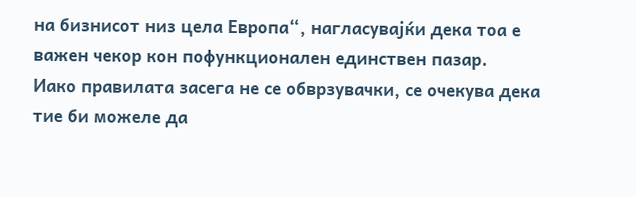на бизнисот низ цела Европа“, нагласувајќи дека тоа е важен чекор кон пофункционален единствен пазар.
Иако правилата засега не се обврзувачки, се очекува дека тие би можеле да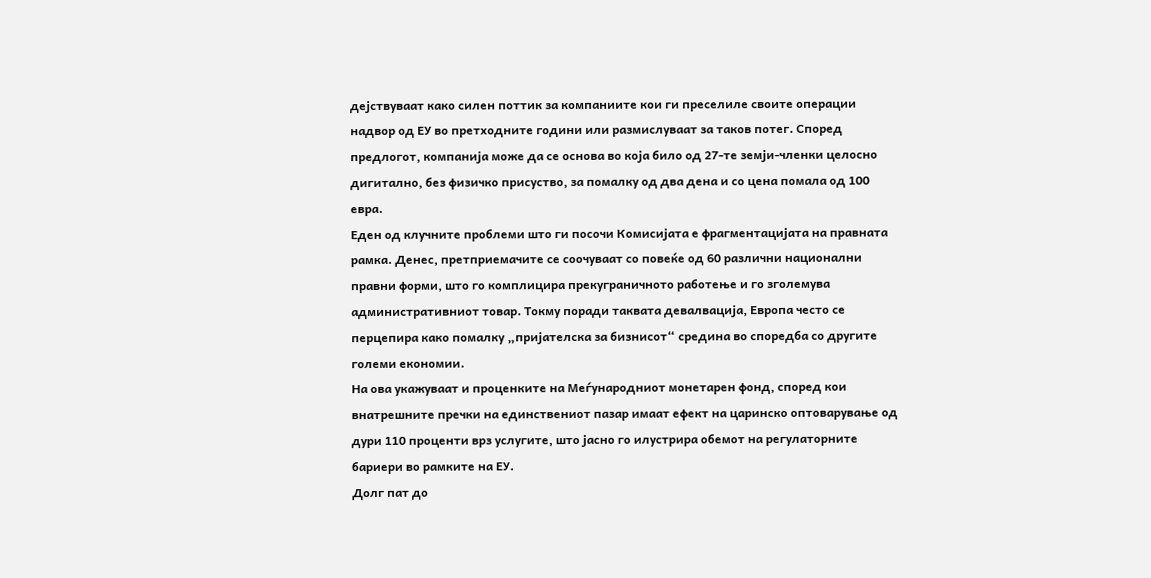дејствуваат како силен поттик за компаниите кои ги преселиле своите операции надвор од ЕУ во претходните години или размислуваат за таков потег. Според предлогот, компанија може да се основа во која било од 27-те земји-членки целосно дигитално, без физичко присуство, за помалку од два дена и со цена помала од 100 евра.
Еден од клучните проблеми што ги посочи Комисијата е фрагментацијата на правната рамка. Денес, претприемачите се соочуваат со повеќе од 60 различни национални правни форми, што го комплицира прекуграничното работење и го зголемува административниот товар. Токму поради таквата девалвација, Европа често се перцепира како помалку „пријателска за бизнисот“ средина во споредба со другите големи економии.
На ова укажуваат и проценките на Меѓународниот монетарен фонд, според кои внатрешните пречки на единствениот пазар имаат ефект на царинско оптоварување од дури 110 проценти врз услугите, што јасно го илустрира обемот на регулаторните бариери во рамките на ЕУ.
Долг пат до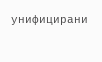унифицирани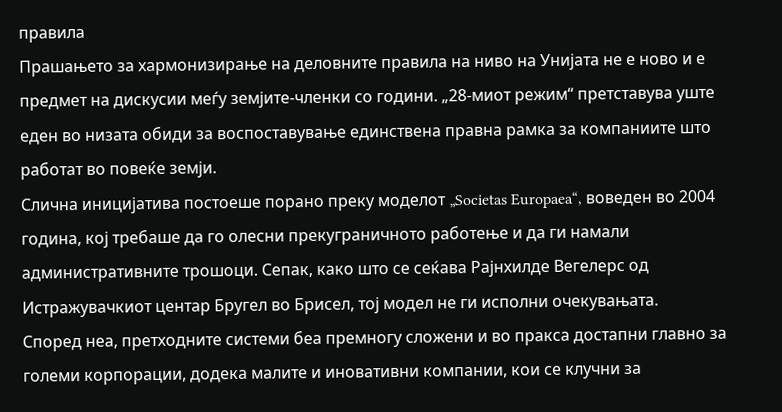правила
Прашањето за хармонизирање на деловните правила на ниво на Унијата не е ново и е предмет на дискусии меѓу земјите-членки со години. „28-миот режим“ претставува уште еден во низата обиди за воспоставување единствена правна рамка за компаниите што работат во повеќе земји.
Слична иницијатива постоеше порано преку моделот „Societas Europaea“, воведен во 2004 година, кој требаше да го олесни прекуграничното работење и да ги намали административните трошоци. Сепак, како што се сеќава Рајнхилде Вегелерс од Истражувачкиот центар Бругел во Брисел, тој модел не ги исполни очекувањата.
Според неа, претходните системи беа премногу сложени и во пракса достапни главно за големи корпорации, додека малите и иновативни компании, кои се клучни за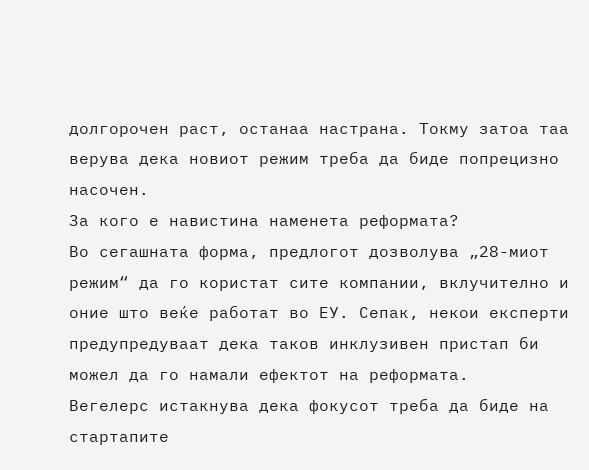долгорочен раст, останаа настрана. Токму затоа таа верува дека новиот режим треба да биде попрецизно насочен.
За кого е навистина наменета реформата?
Во сегашната форма, предлогот дозволува „28-миот режим“ да го користат сите компании, вклучително и оние што веќе работат во ЕУ. Сепак, некои експерти предупредуваат дека таков инклузивен пристап би можел да го намали ефектот на реформата.
Вегелерс истакнува дека фокусот треба да биде на стартапите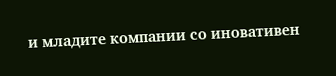и младите компании со иновативен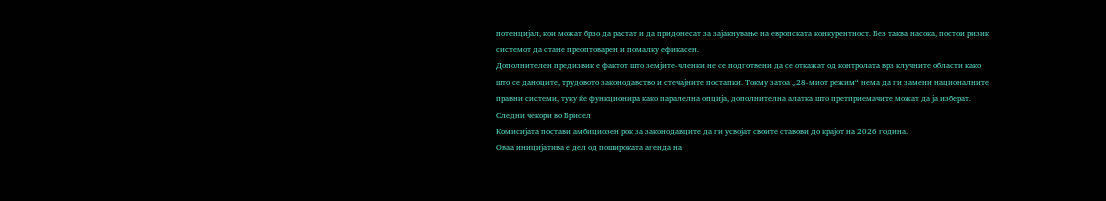потенцијал, кои можат брзо да растат и да придонесат за зајакнување на европската конкурентност. Без таква насока, постои ризик системот да стане преоптоварен и помалку ефикасен.
Дополнителен предизвик е фактот што земјите-членки не се подготвени да се откажат од контролата врз клучните области како што се даноците, трудовото законодавство и стечајните постапки. Токму затоа „28-миот режим“ нема да ги замени националните правни системи, туку ќе функционира како паралелна опција, дополнителна алатка што претприемачите можат да ја изберат.
Следни чекори во Брисел
Комисијата постави амбициозен рок за законодавците да ги усвојат своите ставови до крајот на 2026 година.
Оваа иницијатива е дел од пошироката агенда на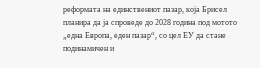реформата на единствениот пазар, која Брисел планира да ја спроведе до 2028 година под мотото „една Европа, еден пазар“, со цел ЕУ да стане подинамичен и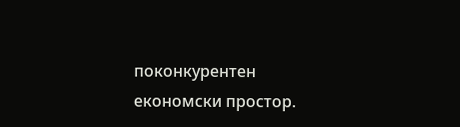поконкурентен економски простор.